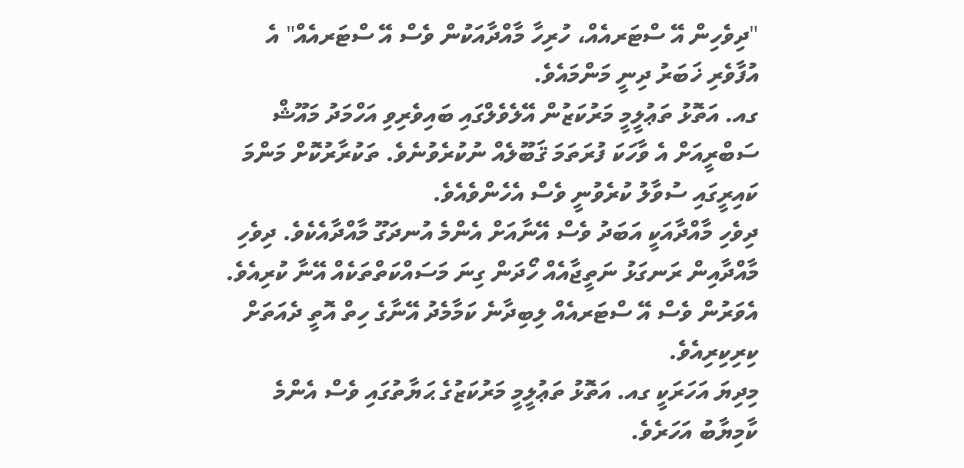"ދިވެހިން އޭ ސްޓަރއެއް، ހުރިހާ މާއްދާއަކުން ވެސް އޭ ސްޓަރއެއް" އެ އުފާވެރި ޚަބަރު ދިނީ މަންމައެވެ.
ގއ. އަތޮޅު ތަޢުލީމީ މަރުކަޒުން އޭލެވެލްގައި ބައިވެރިވި އަހްމަދު މައޫޝް ސަބްރީއަށް އެ ވާހަކަ ފުރަތަމަ ޤަބޫލެއް ނުކުރެވުނެވެ. ތަކުރާރުކޮށް މަންމަ ކައިރީގައި ސުވާލު ކުރެވުނީ ވެސް އެހެންވެއެވެ.
ދިވެހި މާއްދާއަކީ އަބަދު ވެސް އޭނާއަށް އެންމެ އުނދަގޫ މާއްދާއެކެވެ. ދިވެހި މާއްދާއިން ރަނގަޅު ނަތީޖާއެއް ހޯދަން ގިނަ މަސައްކަތްތަކެއް އޭނާ ކުރިއެވެ. އެވަރުން ވެސް އޭ ސްޓަރއެއް ލިބިދާނެ ކަމާމެދު އޭނާގެ ހިތް އޮތީ ދެއަތަށް ކިރިކިރިއެވެ.
މިދިޔަ އަހަރަކީ ގއ. އަތޮޅު ތަޢުލީމީ މަރުކަޒުގެ ޙަޔާތުގައި ވެސް އެންމެ ކާމިޔާބު އަހަރެވެ.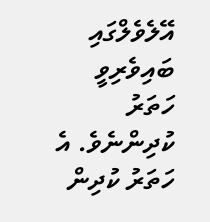އޭލެވެލްގައި ބައިވެރިވީ ހަތަރު ކުދިންނެވެ. އެ ހަތަރު ކުދިން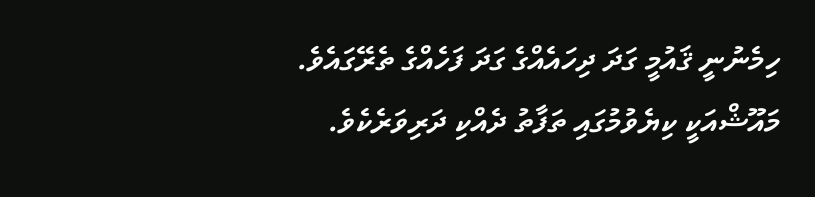ހިމެނުނީ ޤައުމީ ގަދަ ދިހައެއްގެ ގަދަ ފަހެއްގެ ތެރޭގައެވެ.
މައޫޝްއަކީ ކިޔެވުމުގައި ތަފާތު ދެއްކި ދަރިވަރެކެވެ.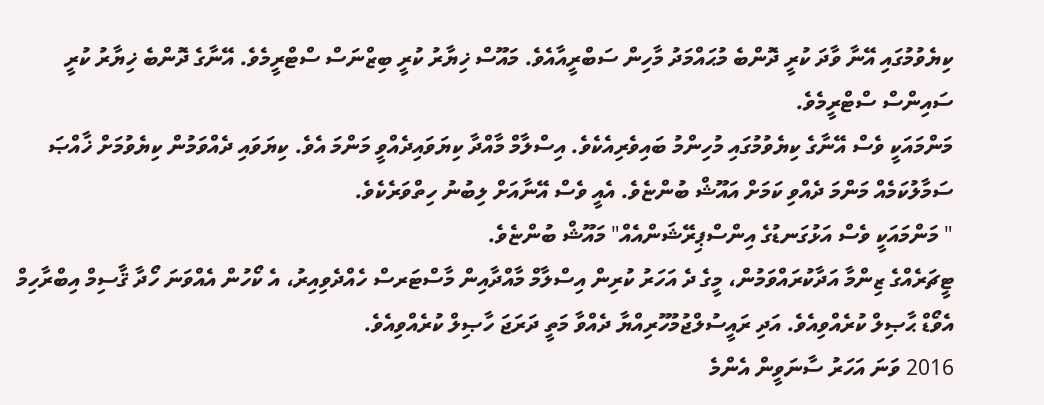ކިޔެވުމުގައި އޭނާ ވާދަ ކުރީ ދޮންބެ މުޙައްމަދު މާހިން ސަބްރީއާއެވެ. މައޫސް ޚިޔާރު ކުރީ ބިޒްނަސް ސްޓްރީމެވެ. އޭނާގެ ދޮންބެ ޚިޔާރު ކުރީ ސައިންސް ސްޓްރީމެވެ.
މަންމައަކީ ވެސް އޭނާގެ ކިޔެވުމުގައި މުހިންމު ބައިވެރިއެކެވެ. އިސްލާމް މާއްދާ ކިޔަވައިދެއްވީ މަންމަ އެވެ. ކިޔަވައި ދެއްވަމުން ކިޔެވުމަށް ޚާއްޞަ ސަމާލުކަމެއް މަންމަ ދެއްވި ކަމަށް އައޫޝް ބުންޏެވެ. އެއީ ވެސް އޭނާއަށް ލިބުނު ހިތްވަރެކެވެ.
" މަންމައަކީ ވެސް އަޅުގަނޑުގެ އިންސްޕިރޭޝަންއެއް" މައޫޝް ބުންޏެވެ.
ޓީޗަރެއްގެ ޒިންމާ އަދާކުރައްވަމުން، މީގެ ދެ އަހަރު ކުރިން އިސްލާމް މާއްދާއިން މާސްޓަރސް ހެއްދެވިއިރު، އެ ކޯހުން އެއްވަނަ ހޯދާ ޤާސިމް އިބްރާހިމް އެވޯޑް ޙާޞިލް ކުރެއްވިއެވެ. އަދި ރައީސުލްޖުމުހޫރިއްޔާ ދެއްވާ މަތީ ދަރަޖަ ހާޞިލް ކުރެއްވިއެވެ.
2016 ވަނަ އަހަރު ސާނަވީން އެންމެ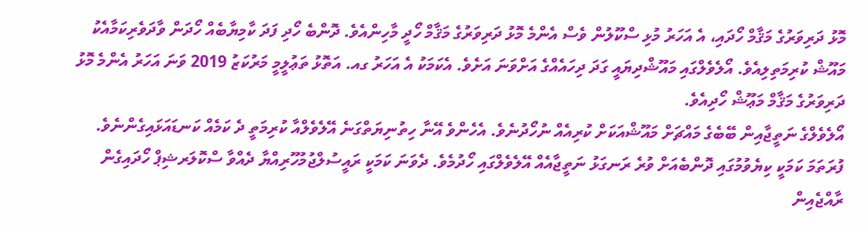މޮޅު ދަރިވަރުގެ މަޤާމް ހޯދައި، އެ އަހަރު މުޅި ސްކޫލުން ވެސް އެންމެ މޮޅު ދަރިވަރުގެ މަޤާމް ހޯދީ މާހިންއެވެ. ދޮންބެ ހޯދި ފަދަ ކާމިޔާބެއް ހޯދަން ވާދަވެރިކަމާއެކު މައޫޝް ކުރިމަތިލިއެވެ. އޯލެވެލްގައި މައޫޝްދިޔައީ ގަދަ ދިހައެއްގެ އަށްވަނަ އަށެވެ. އެކަމަކު އެ އަހަރު ގއ. އަތޮޅު ތަޢުލީމީ މަރުކަޒު 2019 ވަނަ އަހަރު އެންމެ މޮޅު ދަރިވަރުގެ މަޤާމް މަޢޫޝް ހޯދިއެވެ.
އޯލެވެލްގެ ނަތީޖާއިން ބޭބެގެ މައްޗަށް މައޫޝްއަކަށް ކުރިއެއް ނުހޯދުނެވެ. އެހެންވެ އޭނާ ހިތުނިޔަތްގަނެ އޭލެވެލްއާ ކުރިމަތީ ދެ ކަމެއް ކަނޑައަޅައިގެންނެވެ. ފުރަތަމަ ކަމަކީ ކިޔެވުމުގައި ދޮންބެއަށް ވުރެ ރަނގަޅު ނަތީޖާއެއް އޭލެވެލްގައި ހޯދުމެވެ. ދެވަނަ ކަމަކީ ރައީސުލްޖުމުހޫރިއްޔާ ދެއްވާ ސްކޮލަރޝިޕް ހޯދައިގެން ރާއްޖެއިން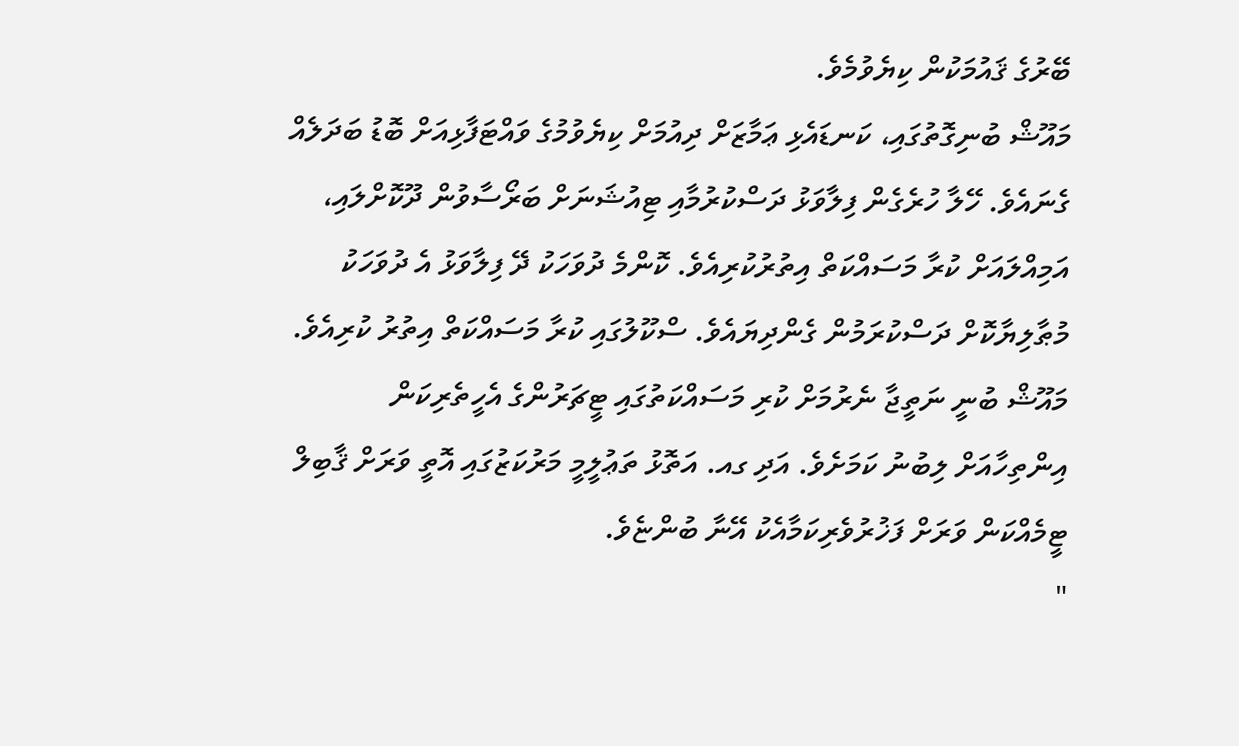ބޭރުގެ ޤައުމަކުން ކިޔެވުމެވެ.
މައޫޝް ބުނިގޮތުގައި، ކަނޑައެޅި ޢަމާޒަށް ދިއުމަށް ކިޔެވުމުގެ ވައްޓަފާޅިއަށް ބޮޑު ބަދަލެއް ގެނައެވެ. ހޭލާ ހުރެގެން ފިލާވަޅު ދަސްކުރުމާއި ޓިއުޝަނަށް ބަރޯސާވުން ދޫކޮށްލައި، އަމިއްލައަށް ކުރާ މަސައްކަތް އިތުރުކުރިއެވެ. ކޮންމެ ދުވަހަކު ދޭ ފިލާވަޅު އެ ދުވަހަކު މުޠާލިޔާކޮށް ދަސްކުރަމުން ގެންދިޔައެވެ. ސްކޫލުގައި ކުރާ މަސައްކަތް އިތުރު ކުރިއެވެ.
މައޫޝް ބުނީ ނަތީޖާ ނެރުމަށް ކުރި މަސައްކަތުގައި ޓީޗަރުންގެ އެހީތެރިކަން އިންތިހާއަށް ލިބުނު ކަމަށެވެ. އަދި ގއ. އަތޮޅު ތަޢުލީމީ މަރުކަޒުގައި އޮތީ ވަރަށް ޤާބިލް ޓީމެއްކަން ވަރަށް ފަޚުރުވެރިކަމާއެކު އޭނާ ބުންޏެވެ.
"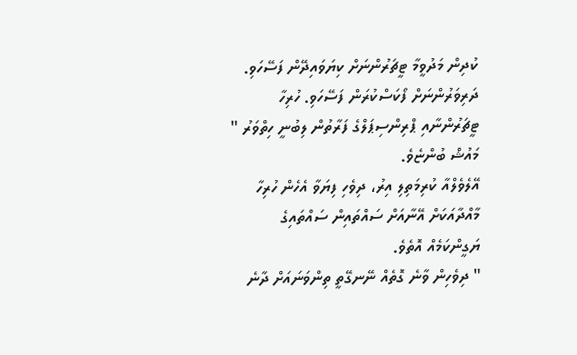ކުދިން މަދުވީމާ ޓީޗަރުންނަށް ކިޔަވައިދޭން ފަސޭހަވި. ދަރިވަރުންނަށް ފޯކަސްކުރަން ފަސޭހަވި. ހުރިހާ ޓީޗަރުންނާއި ޕްރިންސިޕަލްގެ ފަރާތުން ލިބުނީ ހިތްވަރު " މައުޝް ބުންޏެވެ.
އޭލެވެލްއާ ކުރިމަތިލި އިރު، ދިވެހި ފިޔަވާ އެހެން ހުރިހާ މާއްދާއަކަށް އޭނާއަށް ސައްތައިން ސައްތައިގެ ޔަގީންކަމެއް އޮތެވެ.
" ދިވެހިން ވާނެ ގޮތެއް ނޭނގޭތީ ތިންވަނައަށް ދާނެ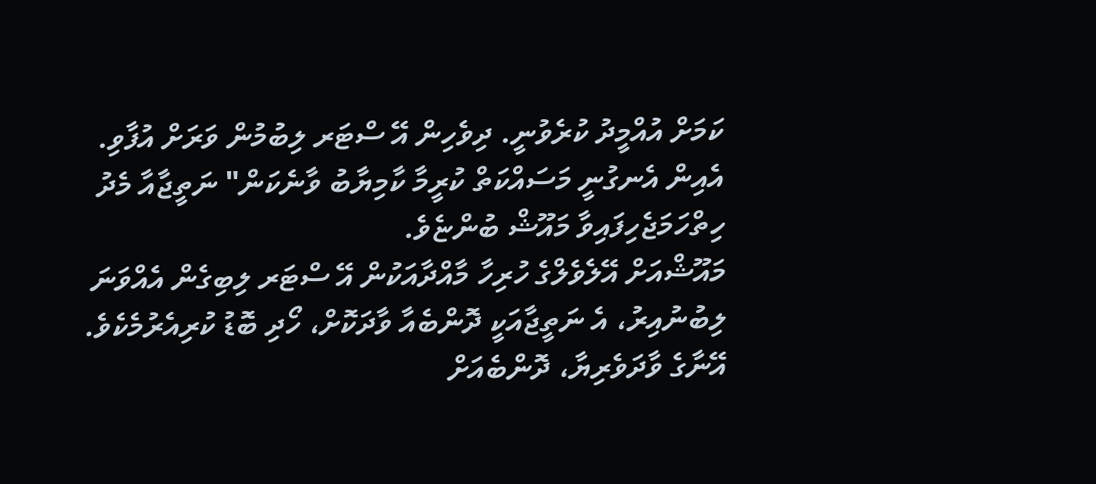ކަމަށް އުއްމީދު ކުރެވުނީ. ދިވެހިން އޭ ސްޓަރ ލިބުމުން ވަރަށް އުފާވި. އެއިން އެނގުނީ މަސައްކަތް ކުރީމާ ކާމިޔާބު ވާނެކަން" ނަތީޖާއާ މެދު ހިތްހަމަޖެހިފައިވާ މައޫޝް ބުންޏެވެ.
މައޫޝްއަށް އޭލެވެލްގެ ހުރިހާ މާއްދާއަކުން އޭ ސްޓަރ ލިބިގެން އެއްވަނަ ލިބުނުއިރު، އެ ނަތީޖާއަކީ ދޮންބެއާ ވާދަކޮށް، ހޯދި ބޮޑު ކުރިއެރުމެކެވެ. އޭނާގެ ވާދަވެރިޔާ، ދޮންބެއަށް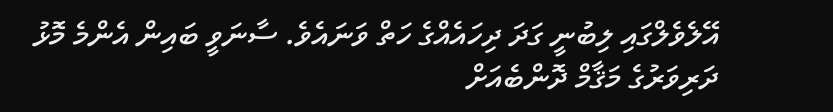އޭލެވެލްގައި ލިބުނީ ގަދަ ދިހައެއްގެ ހަތް ވަނައެވެ. ސާނަވީ ބައިން އެންމެ މޮޅު ދަރިވަރުގެ މަޤާމް ދޮންބެއަށް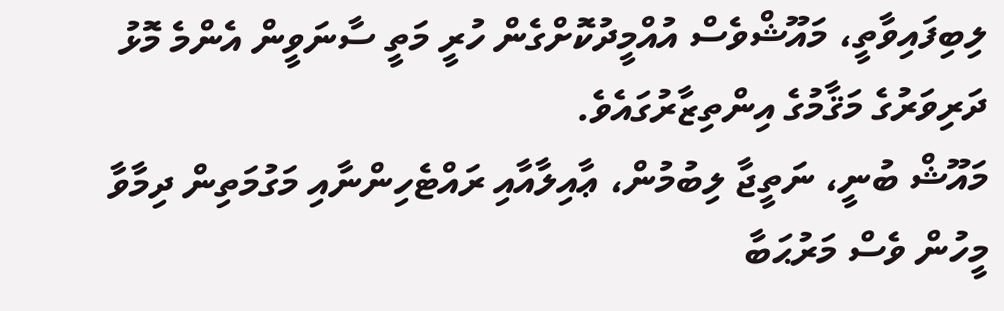ލިބިފައިވާތީ، މައޫޝްވެސް އުއްމީދުކޮށްގެން ހުރީ މަތީ ސާނަވީން އެންމެ މޮޅު ދަރިވަރުގެ މަޤާމުގެ އިންތިޒާރުގައެވެ.
މައޫޝް ބުނީ، ނަތީޖާ ލިބުމުން، ޢާއިލާއާއި ރައްޓެހިންނާއި މަގުމަތިން ދިމާވާ މީހުން ވެސް މަރުޙަބާ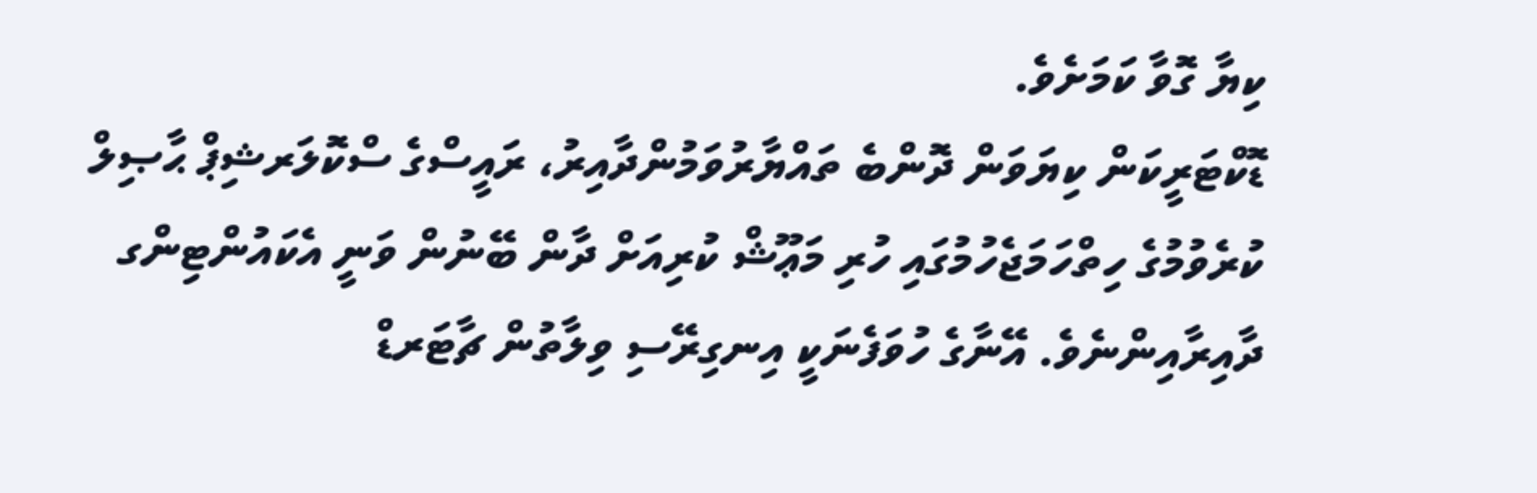ކިޔާ ގޮވާ ކަމަށެވެ.
ޑޮކްޓަރީކަން ކިޔަވަން ދޮންބެ ތައްޔާރުވަމުންދާއިރު، ރައީސްގެ ސްކޮލަރޝިޕް ޙާޞިލް ކުރެވުމުގެ ހިތްހަމަޖެހުމުގައި ހުރި މަޢޫޝް ކުރިއަށް ދާން ބޭނުން ވަނީ އެކައުންޓިންގ ދާއިރާއިންނެވެ. އޭނާގެ ހުވަފެނަކީ އިނގިރޭސި ވިލާތުން ޗާޓަރޑް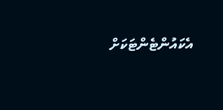އެކައުންޓެންޓަކަށް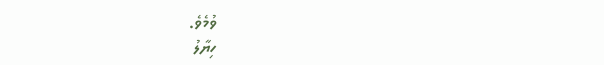ވުމެވެ.
ހިޔާލު